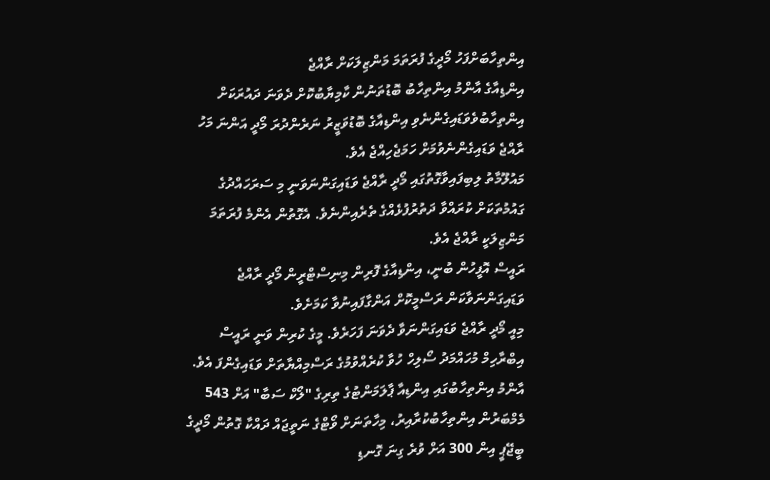އިންތިހާބަށްފަހު މޯދީގެ ފުރަތަމަ މަންޒިލަކަށް ރާއްޖެ
އިންޑިއާގެ އާންމު އިންތިހާބު ބޮޑުތަނުން ކާމިޔާބުކޮށް ދެވަނަ ދައުރަކަށް އިންތިހާބުވެވަޑައިގެންނެވި އިންޑިއާގެ ބޮޑުވަޒީރު ނަރެންދުރަ މޯދީ އަންނަ މަހު ރާއްޖެ ވަޑައިގެންނެވުމަށް ހަމަޖެހިއްޖެ އެވެ.
މައުލޫމާތު ލިބިފައިވާގޮތުގައި މޯދީ ރާއްޖެ ވަޑައިގަންނަވަނީ މި ސަރަހައްދުގެ ގައުމުތަކަށް ކުރައްވާ ދަތުރުފުޅެއްގެ ތެރެއިންނެވެ. އެގޮތުން އެންމެ ފުރަތަމަ މަންޒިލަކީ ރާއްޖެ އެވެ.
ރައީސް އޮފީހުން ބުނީ، އިންޑިއާގެ ފޮރިން މިނިސްޓްރީން މޯދީ ރާއްޖެ ވަޑައިގަންނަވާކަން ރަސްމީކޮށް އަންގާފައިނުވާ ކަމަށެވެ.
މިއީ މޯދީ ރާއްޖެ ވަޑައިގަންނަވާ ދެވަނަ ފަހަރެވެ. މީގެ ކުރިން ވަނީ ރައީސް އިބްރާހިމް މުހައްމަދު ސޯލިހް ހުވާ ކުރެއްވުމުގެ ރަސްމިއްޔާތަށް ވަޑައިގެންފަ އެވެ.
އާންމު އިންތިހާބުގައި އިންޑިއާ ޕާލަމަންޓުގެ ތިރިގެ "ލޯކް ސަބާ" އަށް 543 މެމްބަރުން އިންތިހާބުކުރާއިރު، މިހާތަނަށް ވޯޓްގެ ނަތީޖައް ދައްކާ ގޮތުން މޯދީގެ ބީޖޭޕީ އިން 300 އަށް ވުރެ ގިނަ ގޮނޑި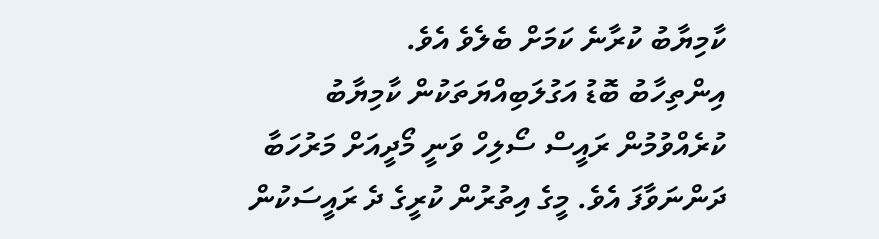ކާމިޔާބު ކުރާނެ ކަމަށް ބެލެވެ އެވެ.
އިންތިހާބު ބޮޑު އަގުލަބިއްޔަތަކުން ކާމިޔާބު ކުރެއްވުމުން ރައީސް ސޯލިހް ވަނީ މޯދީއަށް މަރުހަބާ ދަންނަވާފަ އެވެ. މީގެ އިތުރުން ކުރީގެ ދެ ރައީސަކުން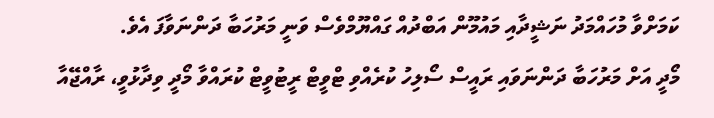ކަމަށްވާ މުހައްމަދު ނަޝީދާއި މައުމޫން އަބްދުއް ގައްޔޫމްވެސް ވަނީ މަރުހަބާ ދަންނަވާފަ އެވެ.
މޯދީ އަށް މަރުހަބާ ދަންނަވައި ރައީސް ސޯލިހު ކުރެއްވި ޓްވީޓް ރީޓުވީޓް ކުރައްވާ މޯދީ ވިދާޅުވީ، ރާއްޖޭއާ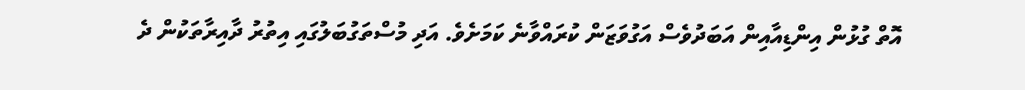އޮތް ގުޅުން އިންޑިއާއިން އަބަދުވެސް އަގުވަޒަން ކުރައްވާނެ ކަމަށެވެ. އަދި މުސްތަގުބަލުގައި އިތުރު ދާއިރާތަކުން ދެ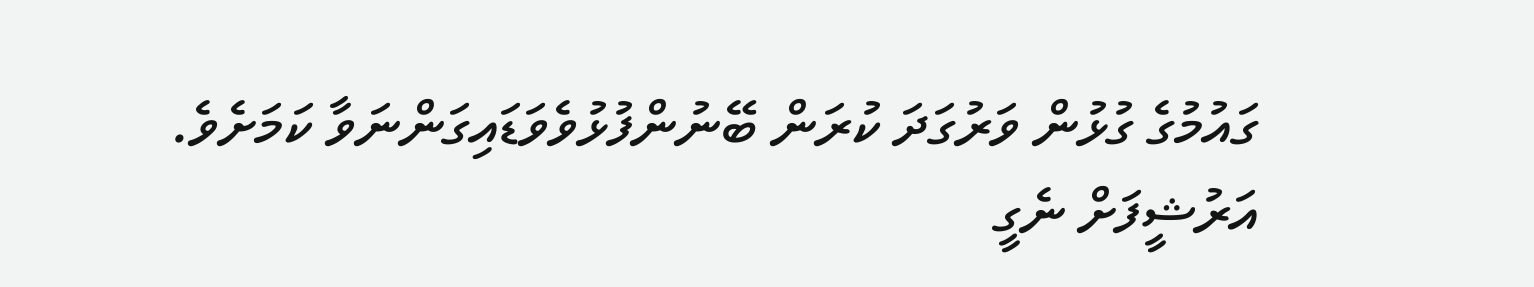ގައުމުގެ ގުޅުން ވަރުގަދަ ކުރަން ބޭނުންފުޅުވެވަޑައިގަންނަވާ ކަމަށެވެ.
އަރުޝީފަށް ނެގީ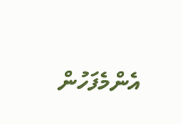އެންމެފަހުން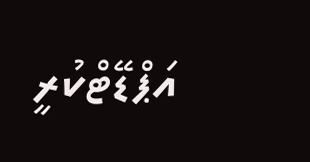އަޕްޑޭޓްކުރީ